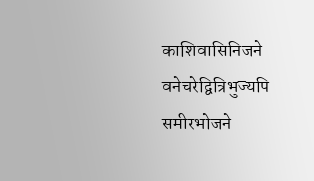काशिवासिनिजने वनेचरेद्वित्रिभुज्यपि समीरभोजने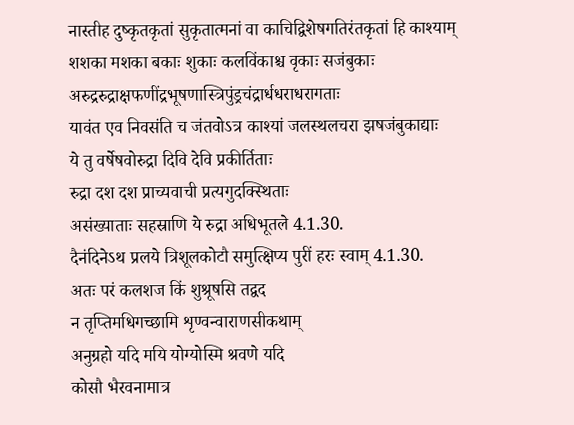नास्तीह दुष्कृतकृतां सुकृतात्मनां वा काचिद्विशेषगतिरंतकृतां हि काश्याम्
शशका मशका बकाः शुकाः कलविंकाश्च वृकाः सजंबुकाः
अरुद्ररुद्राक्षफणींद्रभूषणास्त्रिपुंड्रचंद्रार्धधराधरागताः
यावंत एव निवसंति च जंतवोऽत्र काश्यां जलस्थलचरा झषजंबुकाद्याः
ये तु वर्षेषवोरुद्रा दिवि देवि प्रकीर्तिताः
रुद्रा दश दश प्राच्यवाची प्रत्यगुदक्स्थिताः
असंख्याताः सहस्राणि ये रुद्रा अधिभूतले 4.1.30.
दैनंदिनेऽथ प्रलये त्रिशूलकोटौ समुत्क्षिप्य पुरीं हरः स्वाम् 4.1.30.
अतः परं कलशज किं शुश्रूषसि तद्वद
न तृप्तिमधिगच्छामि शृण्वन्वाराणसीकथाम्
अनुग्रहो यदि मयि योग्योस्मि श्रवणे यदि
कोसौ भैरवनामात्र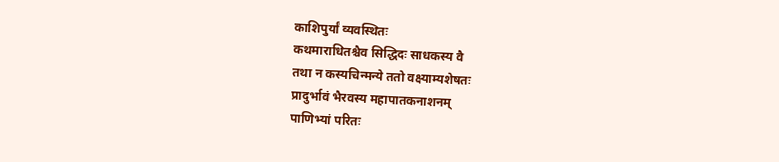काशिपुर्यां व्यवस्थितः
कथमाराधितश्चैव सिद्धिदः साधकस्य वै
तथा न कस्यचिन्मन्ये ततो वक्ष्याम्यशेषतः
प्रादुर्भावं भैरवस्य महापातकनाशनम्
पाणिभ्यां परितः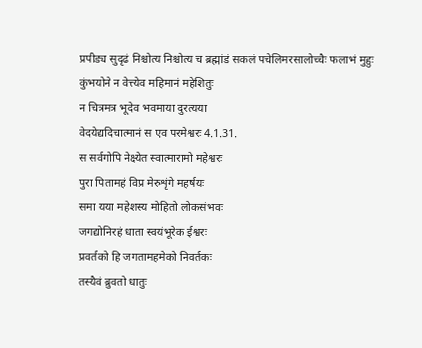प्रपीड्य सुदृढं निश्चोत्य निश्चोत्य च ब्रह्मांडं सकलं पचेलिमरसालोच्चैः फलाभं मुहुः
कुंभयोने न वेत्त्येव महिमानं महेशितुः
न चित्रमत्र भूदेव भवमाया दुरत्यया
वेदयेद्यदिचात्मानं स एव परमेश्वरः 4.1.31.
स सर्वगोपि नेक्ष्येत स्वात्मारामो महेश्वरः
पुरा पितामहं विप्र मेरुशृंगे महर्षयः
समा यया महेशस्य मोहितो लोकसंभवः
जगद्योनिरहं धाता स्वयंभूरेक ईश्वरः
प्रवर्तको हि जगतामहमेको निवर्तकः
तस्यैवं ब्रुवतो धातुः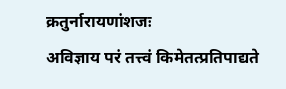क्रतुर्नारायणांशजः
अविज्ञाय परं तत्त्वं किमेतत्प्रतिपाद्यते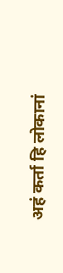अहं कर्ता हि लोकानां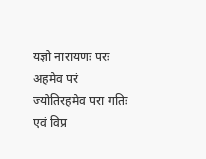यज्ञो नारायणः परः
अहमेव परं ज्योतिरहमेव परा गतिः
एवं विप्र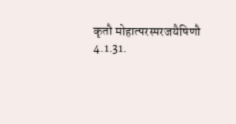कृतौ मोहात्परस्परजयैषिणौ 4.1.31.